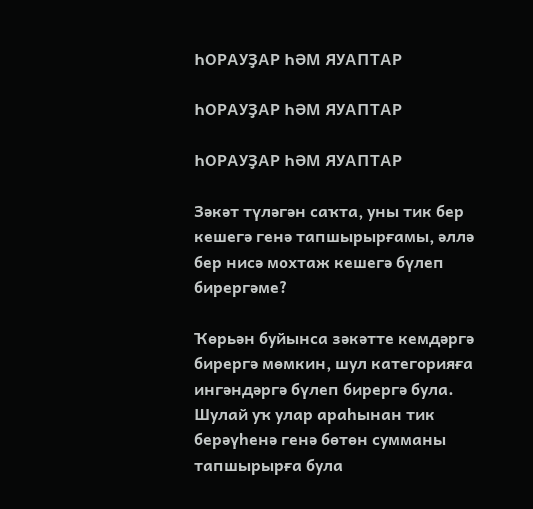ҺОРАУҘАР ҺӘМ ЯУАПТАР

ҺОРАУҘАР ҺӘМ ЯУАПТАР

ҺОРАУҘАР ҺӘМ ЯУАПТАР

Зәкәт түләгән саҡта, уны тик бер кешегә генә тапшырырғамы, әллә бер нисә мохтаж кешегә бүлеп бирергәме?

Ҡөрьән буйынса зәкәтте кемдәргә бирергә мөмкин, шул категорияға ингәндәргә бүлеп бирергә була. Шулай уҡ улар араһынан тик берәүһенә генә бөтөн сумманы тапшырырға була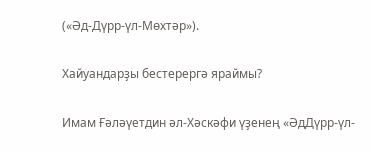(«Әд-Дүрр-үл-Мөхтәр»).

Хайуандарҙы бестерергә яраймы?

Имам Ғәләүетдин әл-Хәскәфи үҙенең «ӘдДүрр-үл-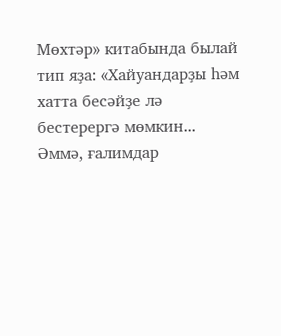Мөхтәр» китабында былай тип яҙа: «Хайуандарҙы һәм хатта бесәйҙе лә бестерергә мөмкин... Әммә, ғалимдар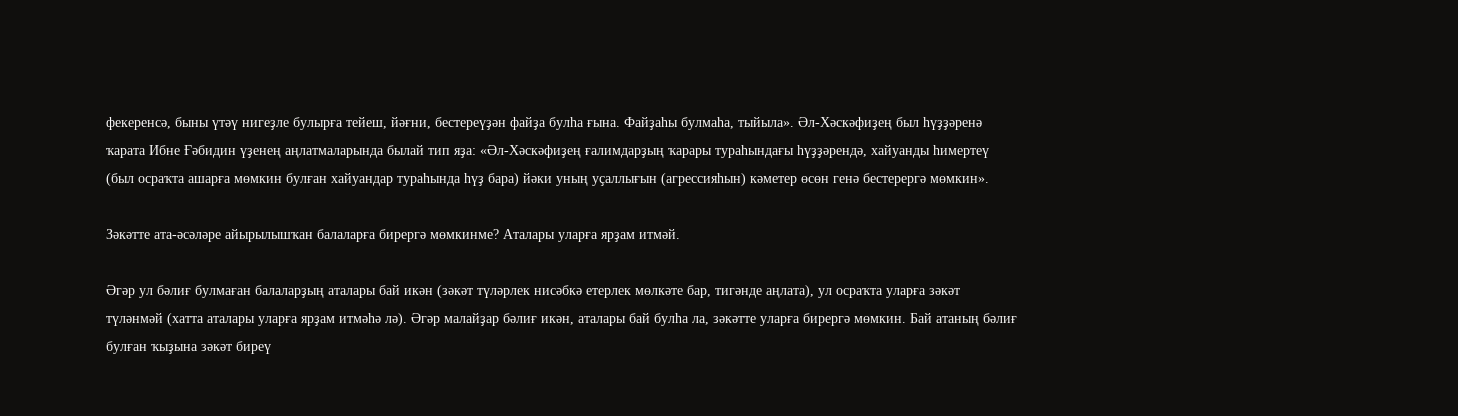фекеренсә, быны үтәү нигеҙле булырға тейеш, йәғни, бестереүҙән файҙа булһа ғына. Файҙаһы булмаһа, тыйыла». Әл-Хәскәфиҙең был һүҙҙәренә ҡарата Ибне Ғәбидин үҙенең аңлатмаларында былай тип яҙа: «Әл-Хәскәфиҙең ғалимдарҙың ҡарары тураһындағы һүҙҙәрендә, хайуанды һимертеү (был осраҡта ашарға мөмкин булған хайуандар тураһында һүҙ бара) йәки уның уҫаллығын (агрессияһын) кәметер өсөн генә бестерергә мөмкин».

Зәкәтте ата-әсәләре айырылышҡан балаларға бирергә мөмкинме? Аталары уларға ярҙам итмәй.

Әгәр ул бәлиғ булмаған балаларҙың аталары бай икән (зәкәт түләрлек нисәбкә етерлек мөлкәте бар, тигәнде аңлата), ул осраҡта уларға зәкәт түләнмәй (хатта аталары уларға ярҙам итмәһә лә). Әгәр малайҙар бәлиғ икән, аталары бай булһа ла, зәкәтте уларға бирергә мөмкин. Бай атаның бәлиғ булған ҡыҙына зәкәт биреү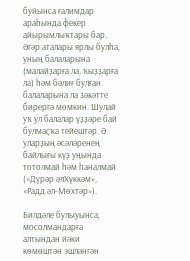буйынса ғалимдар араһында фекер айырымлыҡтары бар. Әгәр аталары ярлы булһа, уның балаларына (малайҙарға ла, ҡыҙҙарға ла) һәм бәлиғ булған балаларына ла зәкәтте бирергә мөмкин. Шулай уҡ ул балалар үҙҙәре бай булмаҫҡа тейештәр. Ә уларҙың әсәләренең байлығы күҙ уңында тотолмай һәм һаналмай («Дүрәр әлХүккәм», «Радд әл-Мөхтәр»).

Билдәле булыуынса, мосолмандарға алтындан йәки көмөштән эшләнгән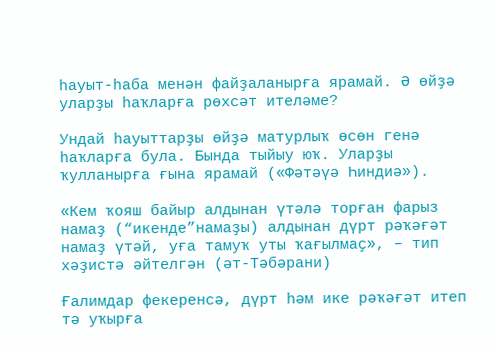һауыт-һаба менән файҙаланырға ярамай. Ә өйҙә уларҙы һаҡларға рөхсәт ителәме?

Ундай һауыттарҙы өйҙә матурлыҡ өсөн генә һаҡларға була. Бында тыйыу юҡ. Уларҙы ҡулланырға ғына ярамай («Фәтәүә Һиндиә»).

«Кем ҡояш байыр алдынан үтәлә торған фарыз намаҙ (“икенде”намаҙы) алдынан дүрт рәҡәғәт намаҙ үтәй, уға тамуҡ уты ҡағылмаҫ», – тип хәҙистә әйтелгән (әт-Тәбәрани)

Ғалимдар фекеренсә, дүрт һәм ике рәҡәғәт итеп тә уҡырға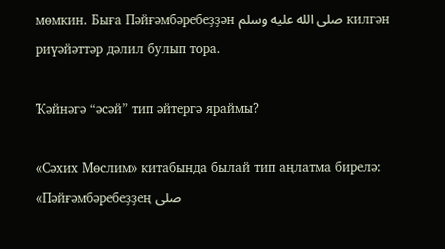мөмкин. Быға Пәйғәмбәребеҙҙән صلى الله عليه وسلم килгән риүәйәттәр дәлил булып тора.

Ҡәйнәгә “әсәй” тип әйтергә яраймы?

«Сәхих Мөслим» китабында былай тип аңлатма бирелә: «Пәйғәмбәребеҙҙең صلى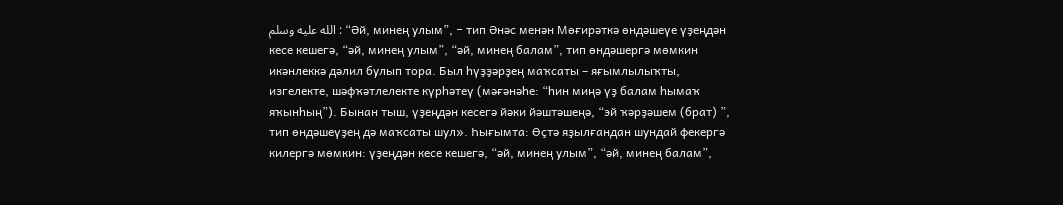الله عليه وسلم : “Әй, минең улым”, − тип Әнәс менән Мөғирәткә өндәшеүе үҙеңдән кесе кешегә, “әй, минең улым”, “әй, минең балам”, тип өндәшергә мөмкин икәнлеккә дәлил булып тора. Был һүҙҙәрҙең маҡсаты – яғымлылыҡты, изгелекте, шәфҡәтлелекте күрһәтеү (мәғәнәһе: “һин миңә үҙ балам һымаҡ яҡынһың”). Бынан тыш, үҙеңдән кесегә йәки йәштәшеңә, “эй ҡәрҙәшем (брат) ”, тип өндәшеүҙең дә маҡсаты шул». Һығымта: Өҫтә яҙылғандан шундай фекергә килергә мөмкин: үҙеңдән кесе кешегә, “әй, минең улым”, “әй, минең балам”,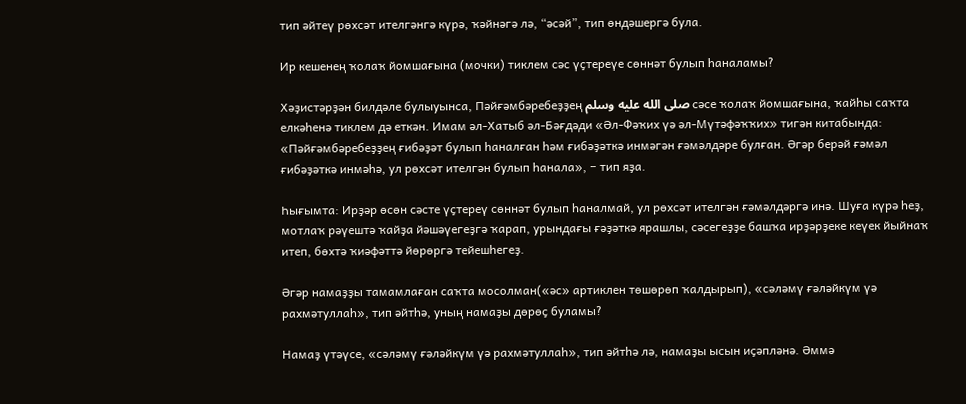тип әйтеү рөхсәт ителгәнгә күрә, ҡәйнәгә лә, “әсәй”, тип өндәшергә була.

Ир кешенең ҡолаҡ йомшағына (мочки) тиклем сәс үҫтереүе сөннәт булып һаналамы?

Хәҙистәрҙән билдәле булыуынса, Пәйғәмбәребеҙҙең صلى الله عليه وسلم сәсе ҡолаҡ йомшағына, ҡайһы саҡта елкәһенә тиклем дә еткән. Имам әл-Хатыб әл-Бәғдәди «Әл-Фәҡих үә әл-Мүтәфәҡҡих» тигән китабында: «Пәйғәмбәребеҙҙең ғибәҙәт булып һаналған һәм ғибәҙәткә инмәгән ғәмәлдәре булған. Әгәр берәй ғәмәл ғибәҙәткә инмәһә, ул рөхсәт ителгән булып һанала», − тип яҙа.

Һығымта: Ирҙәр өсөн сәсте үҫтереү сөннәт булып һаналмай, ул рөхсәт ителгән ғәмәлдәргә инә. Шуға күрә һеҙ, мотлаҡ рәүештә ҡайҙа йәшәүегеҙгә ҡарап, урындағы ғәҙәткә ярашлы, сәсегеҙҙе башҡа ирҙәрҙеке кеүек йыйнаҡ итеп, бөхтә ҡиәфәттә йөрөргә тейешһегеҙ.

Әгәр намаҙҙы тамамлаған саҡта мосолман(«әс» артиклен төшөрөп ҡалдырып), «сәләмү ғәләйкүм үә рахмәтуллаһ», тип әйтһә, уның намаҙы дөрөҫ буламы?

Намаҙ үтәүсе, «сәләмү ғәләйкүм үә рахмәтуллаһ», тип әйтһә лә, намаҙы ысын иҫәпләнә. Әммә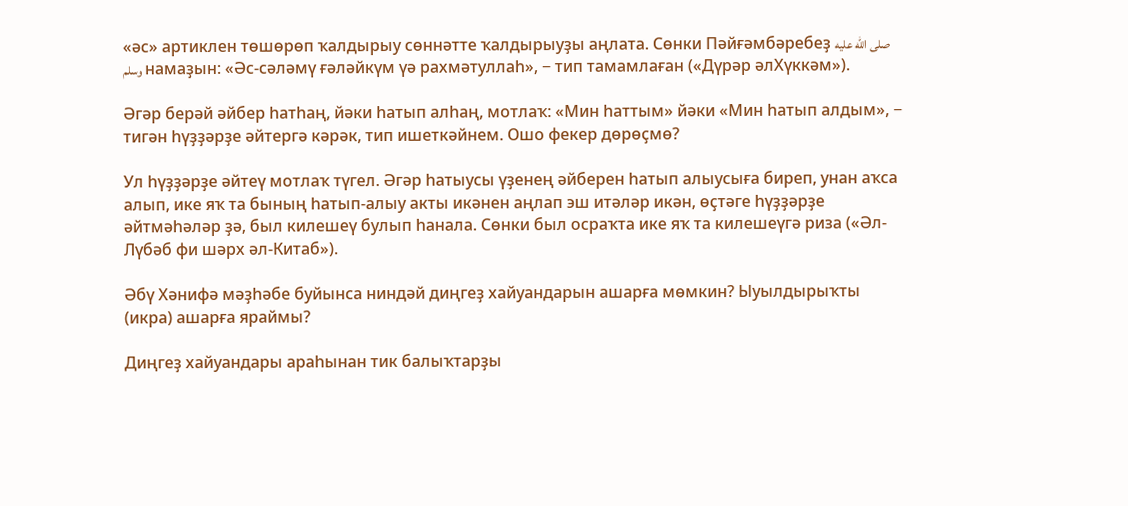«әс» артиклен төшөрөп ҡалдырыу сөннәтте ҡалдырыуҙы аңлата. Сөнки Пәйғәмбәребеҙ صلى الله عليه وسلم намаҙын: «Әс-сәләмү ғәләйкүм үә рахмәтуллаһ», − тип тамамлаған («Дүрәр әлХүккәм»).

Әгәр берәй әйбер һатһаң, йәки һатып алһаң, мотлаҡ: «Мин һаттым» йәки «Мин һатып алдым», − тигән һүҙҙәрҙе әйтергә кәрәк, тип ишеткәйнем. Ошо фекер дөрөҫмө?

Ул һүҙҙәрҙе әйтеү мотлаҡ түгел. Әгәр һатыусы үҙенең әйберен һатып алыусыға биреп, унан аҡса алып, ике яҡ та бының һатып-алыу акты икәнен аңлап эш итәләр икән, өҫтәге һүҙҙәрҙе әйтмәһәләр ҙә, был килешеү булып һанала. Сөнки был осраҡта ике яҡ та килешеүгә риза («Әл-Лүбәб фи шәрх әл-Китаб»).

Әбү Хәнифә мәҙһәбе буйынса ниндәй диңгеҙ хайуандарын ашарға мөмкин? Ыуылдырыҡты (икра) ашарға яраймы?

Диңгеҙ хайуандары араһынан тик балыҡтарҙы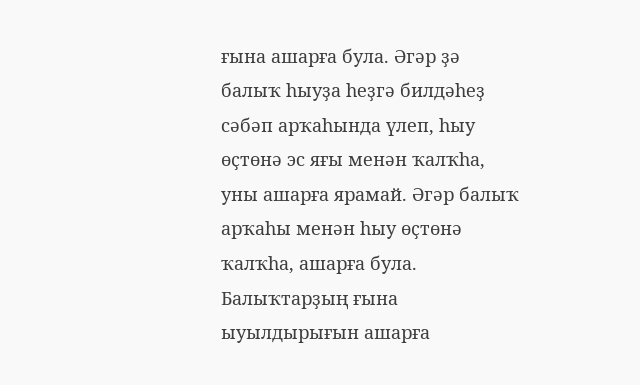ғына ашарға була. Әгәр ҙә балыҡ һыуҙа һеҙгә билдәһеҙ сәбәп арҡаһында үлеп, һыу өҫтөнә эс яғы менән ҡалҡһа, уны ашарға ярамай. Әгәр балыҡ арҡаһы менән һыу өҫтөнә ҡалҡһа, ашарға була. Балыҡтарҙың ғына ыуылдырығын ашарға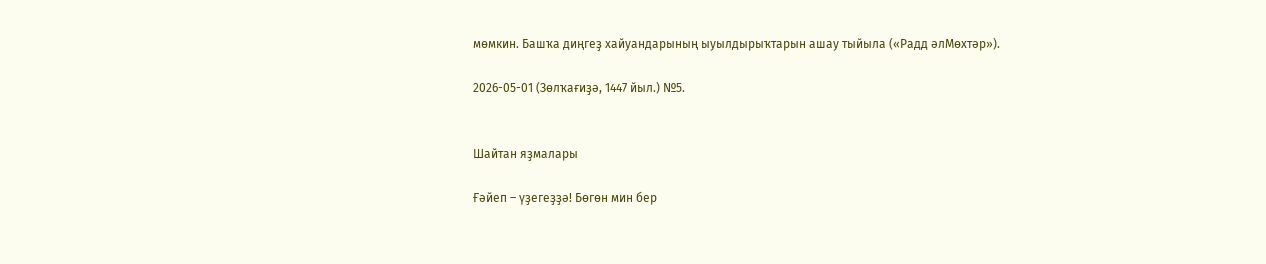мөмкин. Башҡа диңгеҙ хайуандарының ыуылдырыҡтарын ашау тыйыла («Радд әлМөхтәр»).

2026-05-01 (Зөлҡағиҙә, 1447 йыл.) №5.


Шайтан яҙмалары

Ғәйеп – үҙегеҙҙә! Бөгөн мин бер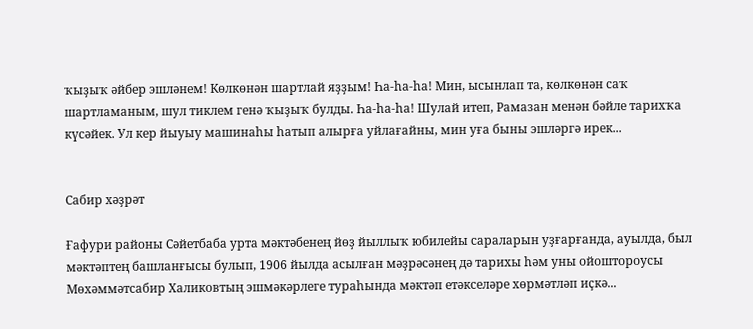ҡыҙыҡ әйбер эшләнем! Көлкөнән шартлай яҙҙым! Һа-һа-һа! Мин, ысынлап та, көлкөнән саҡ шартламаным, шул тиклем генә ҡыҙыҡ булды. Һа-һа-һа! Шулай итеп, Рамазан менән бәйле тарихҡа күсәйек. Ул кер йыуыу машинаһы һатып алырға уйлағайны, мин уға быны эшләргә ирек...


Сабир хәҙрәт

Ғафури районы Сәйетбаба урта мәктәбенең йөҙ йыллыҡ юбилейы сараларын уҙғарғанда, ауылда, был мәктәптең башланғысы булып, 1906 йылда асылған мәҙрәсәнең дә тарихы һәм уны ойоштороусы Мөхәммәтсабир Халиковтың эшмәкәрлеге тураһында мәктәп етәкселәре хөрмәтләп иҫкә...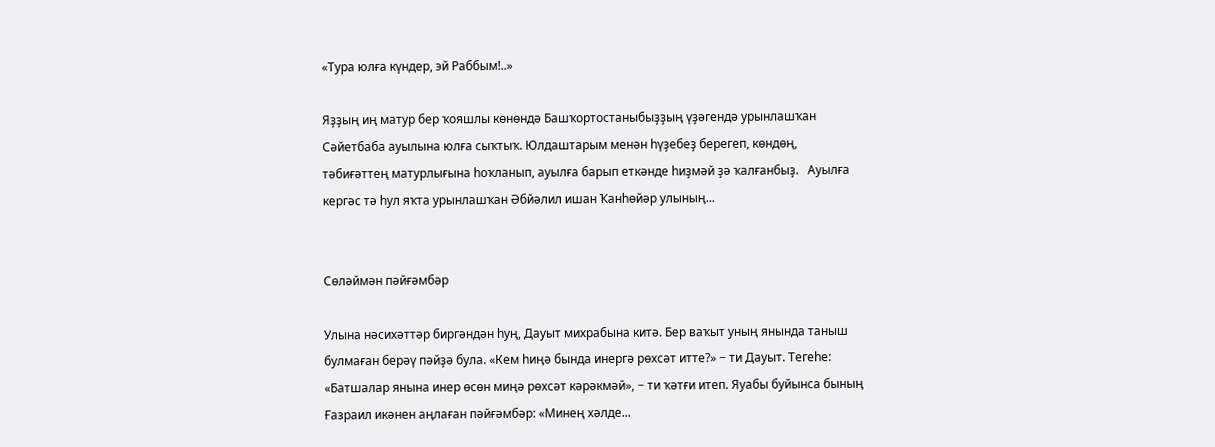«Тура юлға күндер, эй Раббым!..»

Яҙҙың иң матур бер ҡояшлы көнөндә Башҡортостаныбыҙҙың үҙәгендә урынлашҡан Сәйетбаба ауылына юлға сыҡтыҡ. Юлдаштарым менән һүҙебеҙ берегеп, көндөң, тәбиғәттең матурлығына һоҡланып, ауылға барып еткәнде һиҙмәй ҙә ҡалғанбыҙ.   Ауылға кергәс тә һул яҡта урынлашҡан Әбйәлил ишан Ҡанһөйәр улының...


Сөләймән пәйғәмбәр

Улына нәсихәттәр биргәндән һуң, Дауыт михрабына китә. Бер ваҡыт уның янында таныш булмаған берәү пәйҙә була. «Кем һиңә бында инергә рөхсәт итте?» − ти Дауыт. Тегеһе: «Батшалар янына инер өсөн миңә рөхсәт кәрәкмәй», − ти ҡәтғи итеп. Яуабы буйынса бының Ғазраил икәнен аңлаған пәйғәмбәр: «Минең хәлде...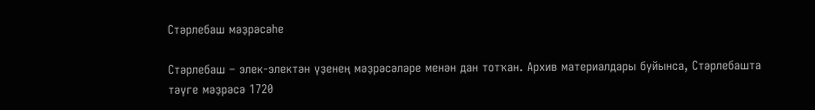Стәрлебаш мәҙрәсәһе

Стәрлебаш – элек-электән үҙенең мәҙрәсәләре менән дан тотҡан. Архив материалдары буйынса, Стәрлебашта тәүге мәҙрәсә 1720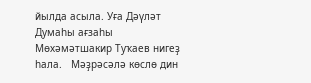йылда асыла. Уға Дәүләт Думаһы ағзаһы Мөхәмәтшакир Туҡаев нигеҙ һала.   Мәҙрәсәлә көслө дин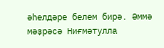әһелдәре белем бирә. Әммә мәҙрәсә Ниғмәтулла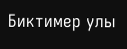Биктимер улы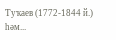Туҡаев (1772-1844 й.) һәм...